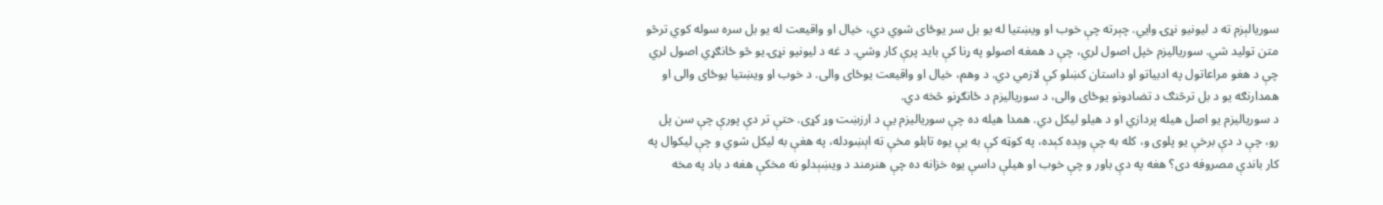سوریالېزم ته د لیونیو نړۍ وایي. چېرته چې خوب او ويښتیا له یو بل سر یوځای شوي دي، خیال او واقیعت له یو بل سره سوله کوي ترڅو متن تولید شي. سوریالیزم خپل اصول لري، چې د همغه اصولو په ړنا کې باید پرې کار وشي. د غه د لیونیو نړۍ یو څو ځانګړي اصول لري چې د هغو مراعاتول په ادبیاتو او داستان کښلو کې لازمي دي. د وهم، خیال او واقیعت یوځای والی. د خوب او ویښتیا یوځای والی او همدارنګه یو د بل ترڅنګ د تضادونو یوځای والی، د سوریالیزم د ځانګړنو څخه دي.
د سوریالیزم یو اصل هیله پردازي او د هیلو لیکل دي. همدا هیله ده چې سوریالیزم یې د ارزښت وړ کړی. حتې تر دې پورې چې سن پل رو، چې د دې برخې یو پلوی و، کله به چې وېده کېده، په کوټه کې به یې یوه تابلو مخې ته اېښودله، په هغې به لیکل شوي و چې لیکوال په کار باندې مصروفه دی؟ هغه په دې باور و چې خوب او هیلې داسې یوه خزانه ده چې هنرمند د ویښېدلو نه مخکې هغه د باد په مخه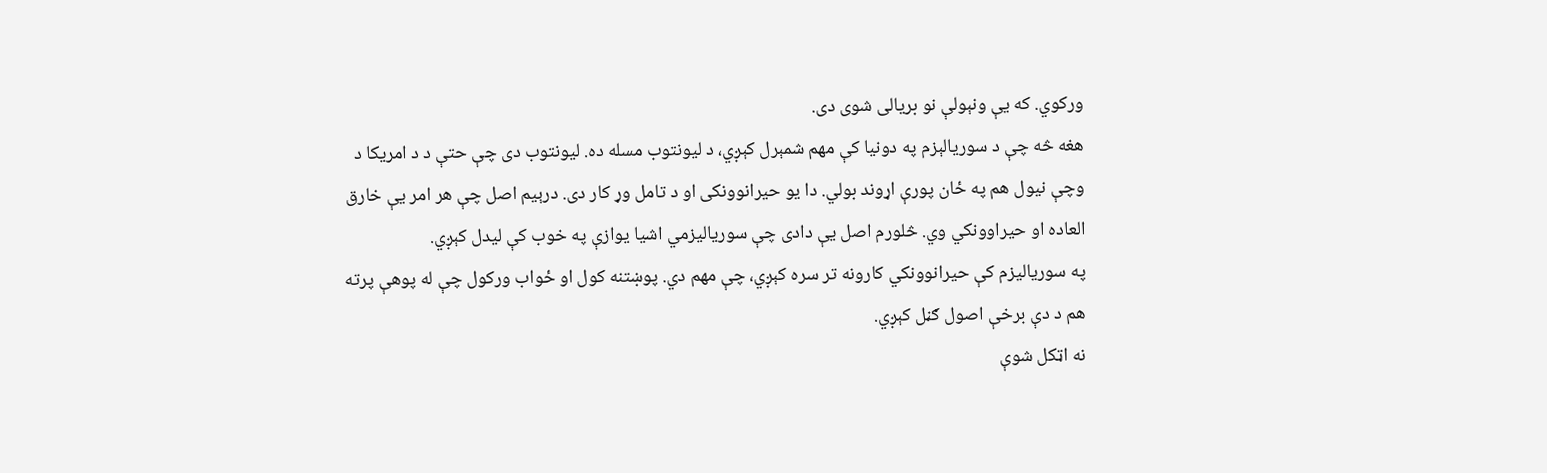ورکوي. که یې ونېولې نو بریالی شوی دی.
هغه څه چې د سوریالېزم په دونیا کې مهم شمېرل کېږي، د لیونتوب مسله ده. لیونتوب دی چې حتې د د امریکا د وچې نیول هم په ځان پورې اړوند بولي. دا یو حیرانوونکی او د تامل وړ کار دی. درېیم اصل چې هر امر یې خارق العاده او حیراوونکي وي. څلورم اصل یې دادی چې سوریالیزمي اشیا یوازې په خوب کې لیدل کېږي.
په سوریالیزم کې حیرانوونکي کارونه تر سره کېږي، چې مهم دي. پوښتنه کول او ځواب ورکول چې له پوهې پرته هم د دې برخې اصول ګڼل کېږي.
نه اټکل شوې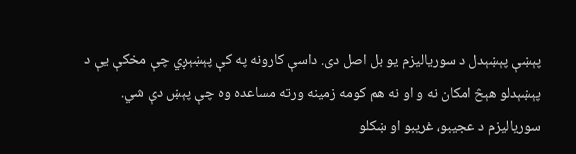پېښې پېښېدل د سوریالیزم یو بل اصل دی. داسې کارونه په کې پېښېږي چې مخکې یې د پېښېدلو هېڅ امکان نه و او نه هم کومه زمینه ورته مساعده وه چې پېښ دې شي.
سوریالیزم د عجیبو، غریبو او ښکلو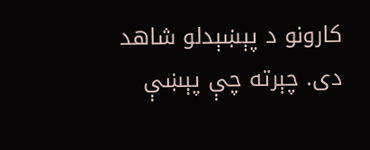کارونو د پېښېدلو شاهد دی. چېرته چې پېښې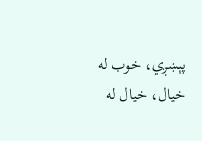پېښږي، خوب له خیال، خیال له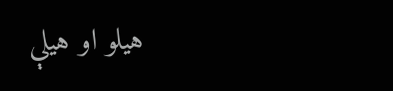هیلو او هیلې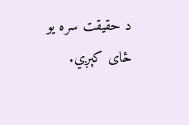د حقیقت سره یو ځای کېږي.